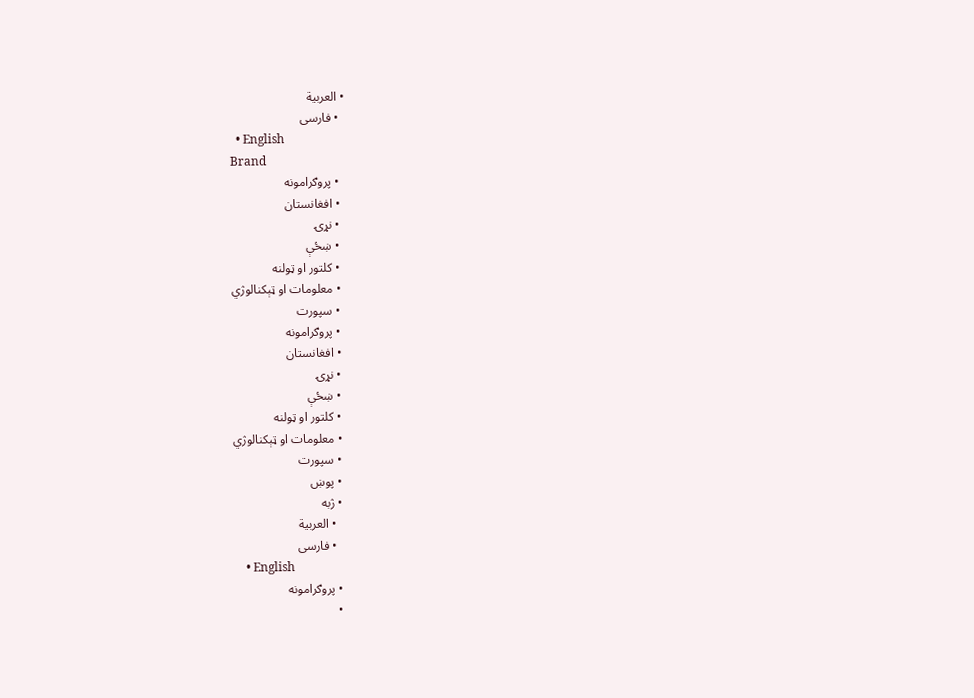• العربية
  • فارسی
  • English
Brand
  • پروګرامونه
  • افغانستان
  • نړۍ
  • ښځې
  • کلتور او ټولنه
  • معلومات او ټېکنالوژي
  • سپورت
  • پروګرامونه
  • افغانستان
  • نړۍ
  • ښځې
  • کلتور او ټولنه
  • معلومات او ټېکنالوژي
  • سپورت
  • پوښ
  • ژبه
    • العربية
    • فارسی
    • English
  • پروګرامونه
  •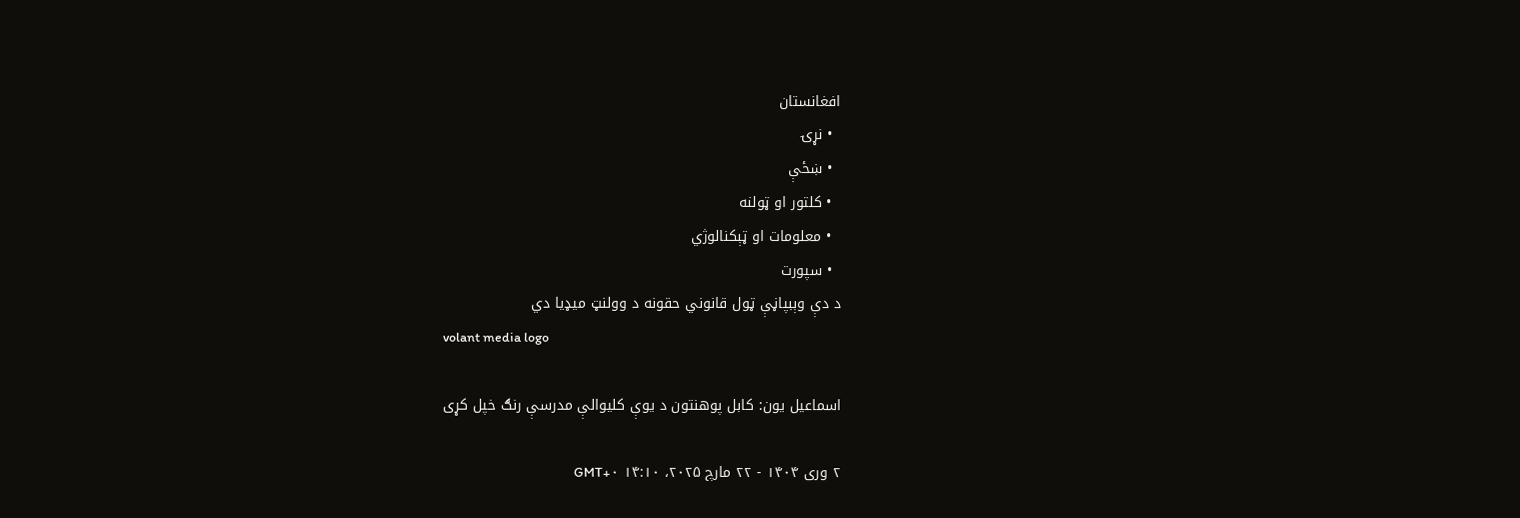افغانستان
  • نړۍ
  • ښځې
  • کلتور او ټولنه
  • معلومات او ټېکنالوژي
  • سپورت
د دې وېبپاڼې ټول قانوني حقونه د وولنټ میډیا دي
volant media logo

اسماعیل یون: کابل پوهنتون د يوې کليوالې مدرسې رنګ خپل کړی

۲ وری ۱۴۰۴ - ۲۲ مارچ ۲۰۲۵، ۱۴:۱۰ GMT+۰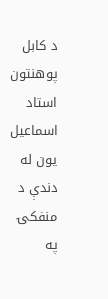د کابل پوهنتون استاد اسماعیل یون له دندې د منفکۍ په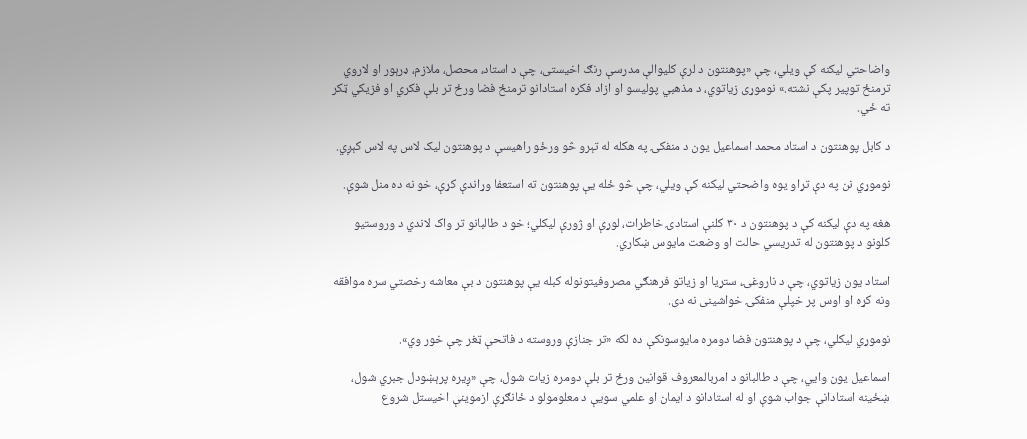واضاحتي لیکنه کې ويلي، چې «پوهنتون د لرې کلیوالې مدرسې رنګ اخیستی، چې د استاد، محصل، ملازم، ډرېور او لاروي ترمنځ توپير پکې نشته.» نوموړی زیاتوي، د مذهبي پوليسو او ازاد فکره استادانو ترمنځ فضا ورځ تر بلې فکري او فزيکي ټکر ته ځي.

د کابل پوهنتون د استاد محمد اسماعیل یون د منفکۍ په هکله له تېرو څو ورځو راهیسې د پوهنتون لیک لاس په لاس کېږي.

نوموړي نن په دې تړاو یوه واضحتي لیکنه کې ویلي، چې څو ځله یې پوهنتون ته استعفا وړاندې کړې، خو نه ده منل شوې.

هغه په دې لیکنه کې د پوهنتون د ۳۰ کلنې استادۍ خاطرات، لوړې او ژورې لیکلي؛ خو د طالبانو تر واک لاندي د وروستيو کلونو د پوهنتون له تدريسي حالت او وضعت مایوس ښکاري.

استاد یون زياتوي، چې د ناروغۍ، ستړيا او زياتو فرهنګي مصروفیتونوله کبله یې پوهنتون د بې معاشه رخصتي سره موافقه ونه کړه او اوس پر خپلې منفکۍ خواشینی نه دی.

نوموړي لیکلي، چې د پوهنتون فضا دومره مايوسونکې ده لکه «تر جنازې وروسته د فاتحې ټغر چې خور وي».

اسماعیل یون وايي، چې د طالبانو د امربالمعروف قوانین ورځ تر بلې دومره زيات شول، چې «ږیره پرېښودل جبري شول، ښځينه استادانې جواب شوې او له استادانو د ایمان او علمي سويې د معلومولو د ځانګړې ازموينې اخیستل شروع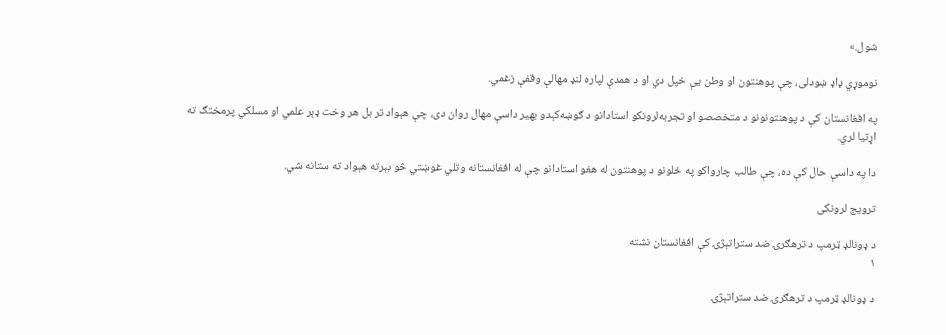شول.»

نوموړي ډاډ ښودلی، چې پوهنتون او وطن یې خپل دي او د همدې لپاره لنډ مهالې وقفې زغمي.

په افغانستان کې د پوهنتونونو د متخصصو او تجربه‌لرونکو استادانو د ګوښه‌کېدو بهیر داسې مهال روان دی، چې هېواد تر بل هر وخت ډېر علمي او مسلکي پرمختګ ته اړتیا لري.

دا په داسې حال کې ده، چې طالب چارواکو په ځلونو د پوهنتون له هغو استادانو چې له افغانستانه وتلي غوښتي څو بېرته هېواد ته ستانه شي.

ترویج لرونکی

د ډونالډ ټرمپ د ترهګرۍ ضد ستراتېژۍ کې افغانستان نشته
۱

د ډونالډ ټرمپ د ترهګرۍ ضد ستراتېژۍ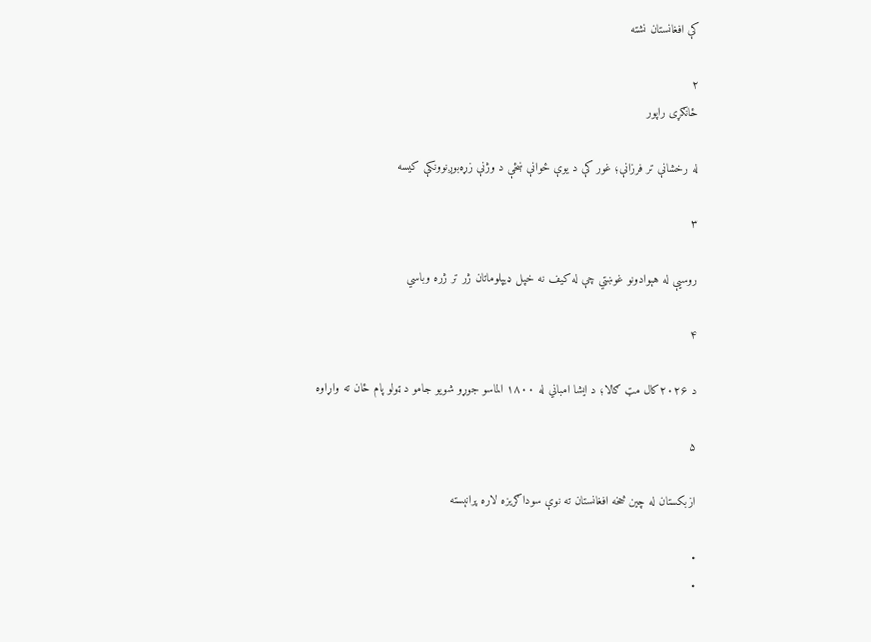کې افغانستان نشته

۲
ځانګړی راپور

له رخشانې تر فرزانې؛ غور کې د یوې ځوانې ښځې د وژنې زړه‌بوږنوونکې کیسه

۳

روسیې له هېوادونو غوښتي چې له کیف نه خپل ډیپلوماتان ژر تر ژره وباسي

۴

د ۲۰۲۶کال مټ ګالا؛ د ایشا امباني له ۱۸۰۰ الماسو جوړو شويو جامو د ټولو پام ځان ته واړاوه

۵

ازبکستان له چین څخه افغانستان ته نوې سوداګریزه لاره پرانېسته

•
•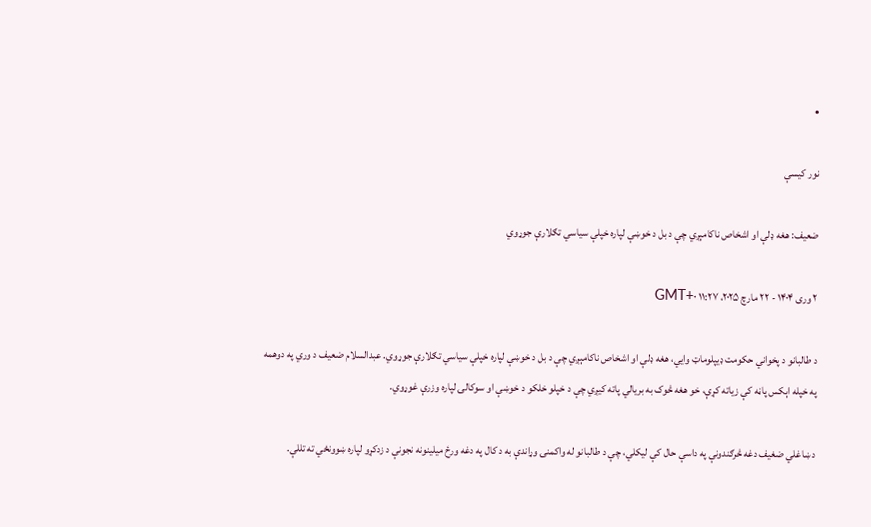•

نور کیسې

ضعیف: هغه ډلې او اشخاص ناکامېږي چې د بل د خوښې لپاره خپلې سیاسي تګلارې جوړوي

۲ وری ۱۴۰۴ - ۲۲ مارچ ۲۰۲۵، ۱۱:۲۷ GMT+۰

د طالبانو د پخواني حکومت ډیپلوماټ وايي، هغه ډلې او اشخاص ناکامېږي چې د بل د خوښې لپاره خپلې سیاسي تګلارې جوړوي. عبدالسلام ضعیف د وري په دوهمه په خپله اېکس پاڼه کې زیاته کړې، خو هغه څوک به بریالي پاته کیږي چې د خپلو خلکو د خوښې او سوکالۍ لپاره وزرې غوړوي.

د ښاغلي ضغیف دغه څرګندونې په داسې حال کې لیکلي، چې د طالبانو له واکمنۍ وړاندې به د کال په دغه ورځ میلینونه نجونې د زدکړو لپاره ښوونځي ته تللې.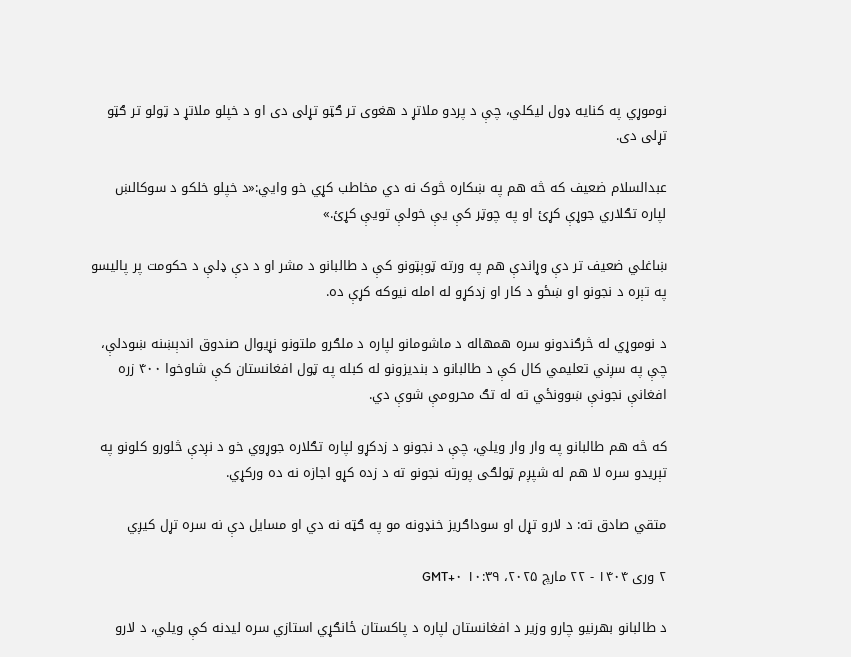نوموړي په کنایه ډول لیکلي، چې د پردو ملاتړ د هغوی تر ګټو تړلی دی او د خپلو ملاتړ د ټولو تر ګټو تړلی دی.

عبدالسلام ضعیف که څه هم په ښکاره څوک نه دي مخاطب کړي خو وايي:«د خپلو خلکو د سوکالښ لپاره تګلاري جوړې کړئ او په چوټر کې یې خولې تویې کړئ.»

ښاغلي ضعیف تر دې وړاندې هم په ورته ټوېټونو کې د طالبانو د مشر او د دې ډلې د حکومت پر پالیسو په تېره د نجونو او ښځو د کار او زدکړو له امله نیوکه کړې ده.

د نوموړي له څرګندونو سره همهاله د ماشومانو لپاره د ملګرو ملتونو نړیوال صندوق اندېښنه ښودلې، چې په سږني تعلیمي کال کې د طالبانو د بندیزونو له کبله په ټول افغانستان کې شاوخوا ۴۰۰ زره افغانې نجونې ښوونځي ته له تګ محرومې شوې دي.

که څه هم طالبانو په وار وار ویلي، چې د نجونو د زدکړو لپاره تګلاره جوړوي خو د نږدې څلورو کلونو په تېریدو سره لا هم له شپږم ټولګی پورته نجونو ته د زده کړو اجازه نه ده ورکړي.

متقي صادق ته: د لارو تړل او سوداګریز خنډونه مو په ګټه نه دي او مسایل دې نه سره تړل کیږي

۲ وری ۱۴۰۴ - ۲۲ مارچ ۲۰۲۵، ۱۰:۳۹ GMT+۰

د طالبانو بهرنیو چارو وزیر د افغانستان لپاره د پاکستان ځانګړي استازي سره لیدنه کې ویلي، د لارو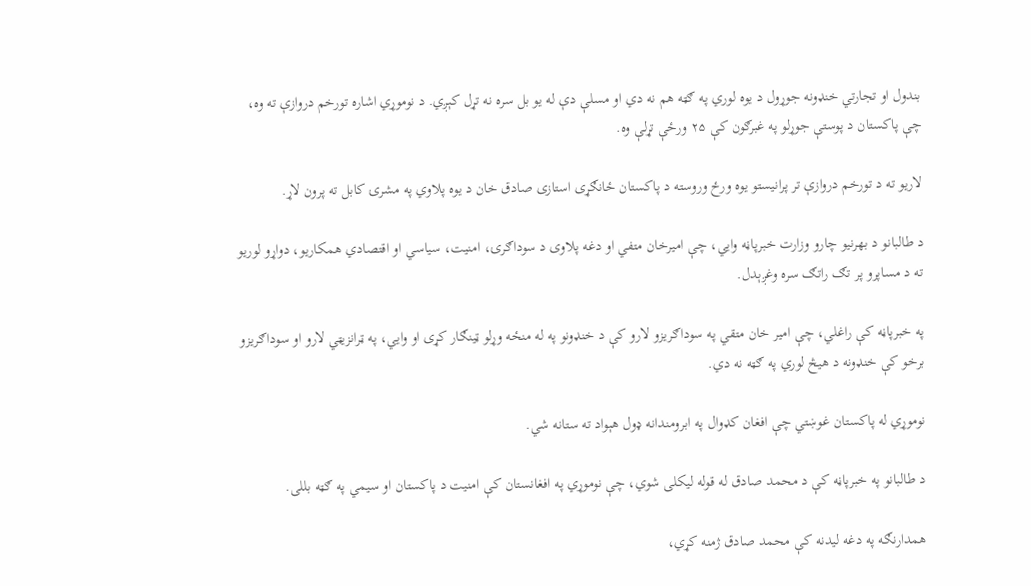بندول او تجارتي خنډونه جوړول د یوه لوري په ګټه هم نه دي او مسلې دې له یو بل سره نه تړل کېږي. د نوموړي اشاره تورخم دروازې ته وه، چې پاکستان د پوستې جوړلو په غبرګون کې ۲۵ ورځې تړلې وه.

لاریو ته د تورخم دروازې تر پرانیستو یوه ورځ وروسته د پاکستان ځانګړی استازی صادق خان د یوه پلاوي په مشرۍ کابل ته پرون لاړ.

د طالبانو د بهرنیو چارو وزارت خبرپاڼه وايي، چې امیرخان متفي او دغه پلاوی د سوداګرۍ، امنیت، سیاسي او اقتصادي همکاریو، دواړو لوریو ته د مساپرو پر تګ راتګ سره وغږېدل.

په خبرپاڼه کې راغلي، چې امیر خان متقي په سوداګریزو لارو کې د خنډونو په له منځه وړلو ټینګار کړی او وايي، په ټرانزیټي لارو او سوداګریزو برخو کې خنډونه د هیڅ لوري په ګټه نه دي.

نوموړي له پاکستان غوښتي چې افغان کډوال په ابرومندانه ډول هېواد ته ستانه شي.

د طالبانو په خبرپاڼه کې د محمد صادق له قوله لیکلی شوي، چې نوموړي په افغانستان کې امنیت د پاکستان او سیمي په ګټه بللی.

همدارنګه په دغه لیدنه کې محمد صادق ژمنه کړي،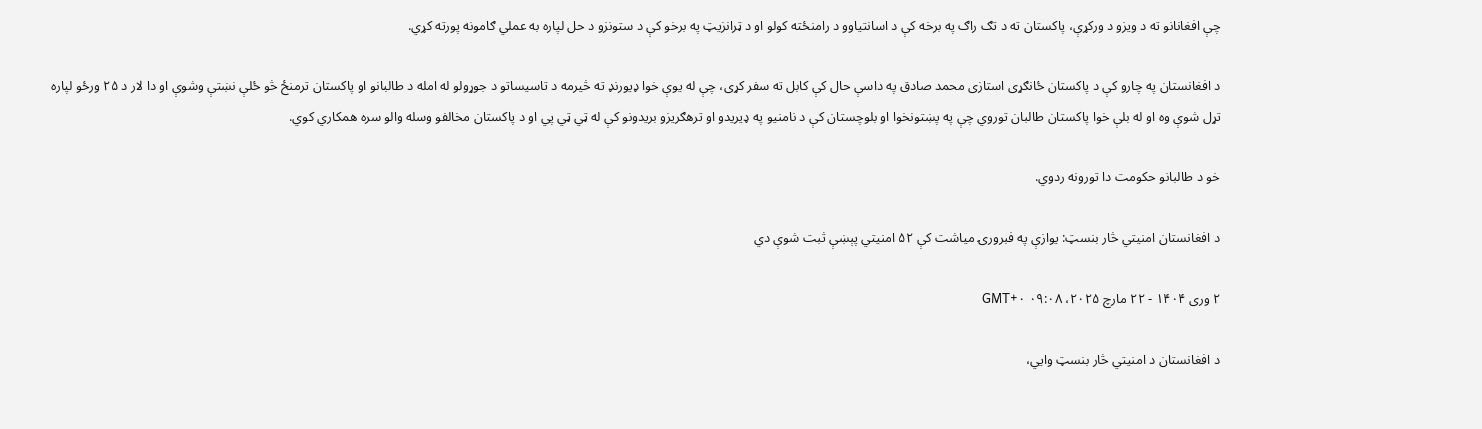چې افغانانو ته د ویزو د ورکړې، پاکستان ته د تګ راګ په برخه کې د اسانتیاوو د رامنځته کولو او د ټرانزیټ په برخو کې د ستونزو د حل لپاره به عملي ګامونه پورته کړي.

د افغانستان په چارو کې د پاکستان ځانګړی استازی محمد صادق په داسې حال کې کابل ته سفر کړی، چې له یوې خوا ډیورنډ ته څیرمه د تاسیساتو د جوړولو له امله د طالبانو او پاکستان ترمنځ څو ځلې نښتې وشوې او دا لار د ۲۵ ورځو لپاره تړل شوې وه او له بلې خوا پاکستان طالبان توروي چې په پښتونخوا او بلوچستان کې د نامنیو په ډیریدو او ترهګریزو بریدونو کې له ټي ټي پي او د پاکستان مخالفو وسله والو سره همکاري کوي.

خو د طالبانو حکومت دا تورونه ردوي.

د افغانستان امنیتي څار بنسټ: یوازې په فبرورۍ میاشت کې ۵۲ امنیتي پېښې ثبت شوې دي

۲ وری ۱۴۰۴ - ۲۲ مارچ ۲۰۲۵، ۰۹:۰۸ GMT+۰

د افغانستان د امنیتي څار بنسټ وایي،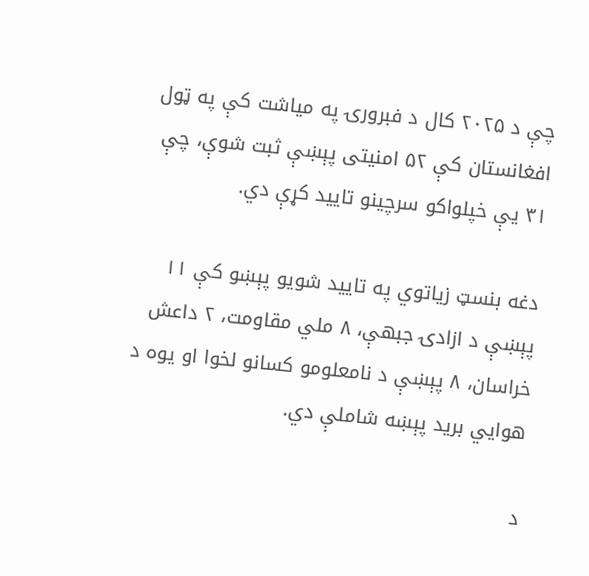چې د ۲۰۲۵ کال د فبرورۍ په میاشت کې په ټول افغانستان کې ۵۲ امنیتی پېښې ثبت شوې، چې ۳۱ یې خپلواکو سرچینو تایید کړې دي.

دغه بنسټ زیاتوي په تایید شویو پېښو کې ۱۱ پېښې د ازادۍ جبهې، ۸ ملي مقاومت، ۲ داعش خراسان، ۸ پېښې د نامعلومو کسانو لخوا او یوه د هوایي برید پېښه شاملې دي.

د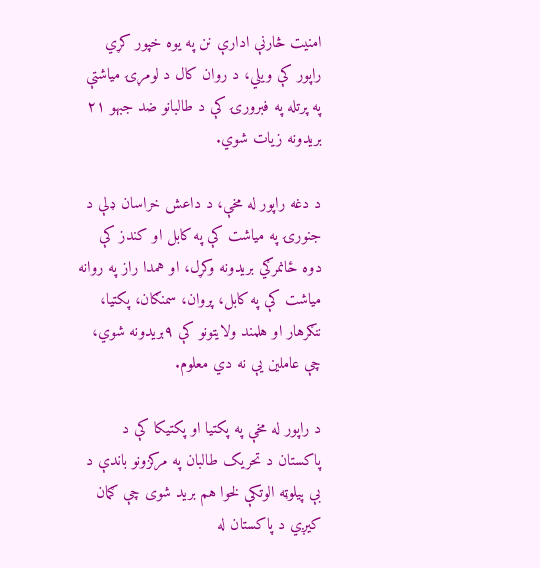امنیت څارنې ادارې نن په یوه خپور کړي راپور کې ویلي، د روان کال د لومړۍ میاشتې په پرتله په فبرورۍ کې د طالبانو ضد جبهو ۲۱ بریدونه زیات شوي.

د دغه راپور له مخې، د داعش خراسان ډلې د جنورۍ په میاشت کې په کابل او کندز کې دوه ځانمرګي بریدونه وکړل، او همدا راز په روانه میاشت کې په کابل، پروان، سمنګان، پکتیا، ننګرهار او هلمند ولایتونو کې ۹بریدونه شوي، چې عاملین یې نه دي معلوم.

د راپور له مخې په پکتیا او پکتیکا کې د پاکستان د تحریک طالبان په مرکزونو باندې د بې پیلوټه الوتکې لخوا هم برید شوی چې ګمان کیږي د پاکستان له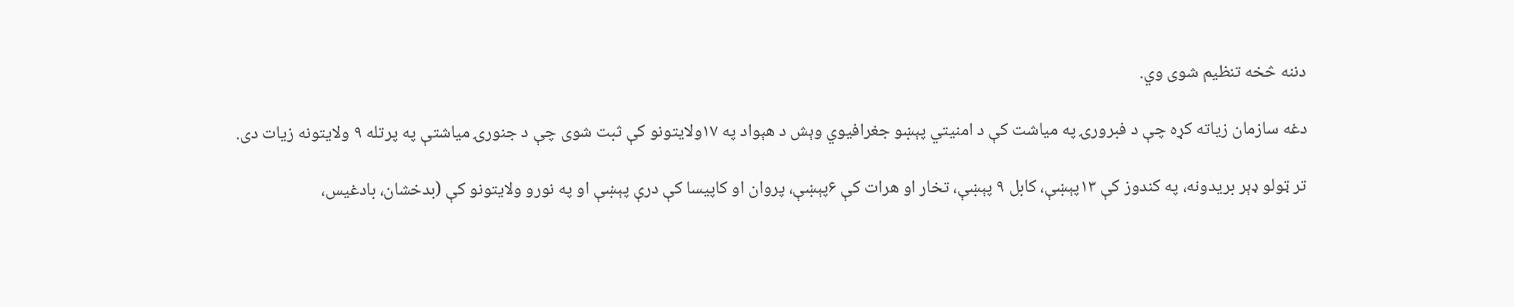دننه څخه تنظیم شوی وي.

دغه سازمان زیاته کړه چې د فبرورۍ په میاشت کې د امنیتي پېښو جغرافیوي وېش د هېواد په ۱۷ولایتونو کې ثبت شوی چې د جنورۍ میاشتې په پرتله ۹ ولایتونه زیات دی.

تر ټولو ډېر بریدونه، په کندوز کې ۱۳پېښې، کابل ۹ پېښې، تخار او هرات کې ۶پېښې، پروان او کاپیسا کې درې پېښې او په نورو ولایتونو کې (بدخشان، بادغیس،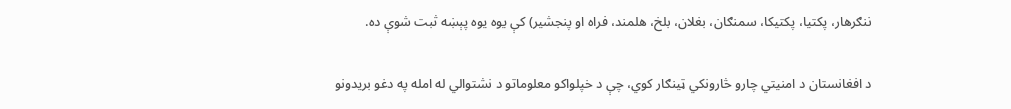ننګرهار، پکتیا، پکتیکا، سمنګان، بغلان، بلخ، هلمند، فراه او پنجشیر) کې یوه یوه پېښه ثبت شوې ده.

د افغانستان د امنیتي چارو څارونکي ټینګار کوي، چې د خپلواکو معلوماتو د نشتوالي له امله په دغو بریدونو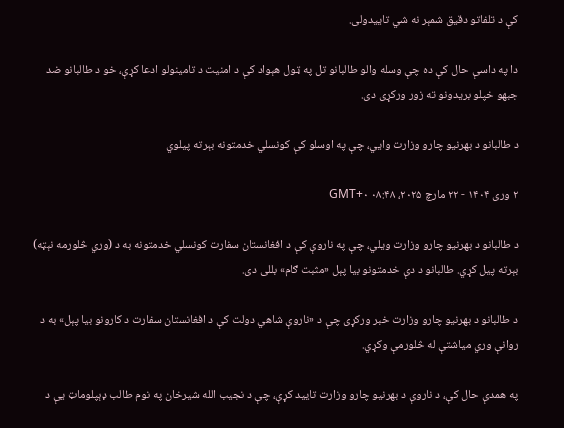کې د تلفاتو دقیق شمېر نه شي تاییدولی.

دا په داسې حال کې ده چې وسله والو طالبانو تل په ټول هېواد کې د امنیت د تامینولو ادعا کړې، خو د طالبانو ضد جبهو خپلو بریدونو ته زور ورکړی دی.

د طالبانو د بهرنیو چارو وزارت وايي، چې په اوسلو کې کونسلي خدمتونه بېرته پیلوي

۲ وری ۱۴۰۴ - ۲۲ مارچ ۲۰۲۵، ۰۸:۴۸ GMT+۰

د طالبانو د بهرنیو چارو وزارت ویلي، چې په ناروې کې د افغانستان سفارت کونسلي خدمتونه به د (وري څلورمه نېټه) بېرته پیل کړي. طالبانو د دې خدمتونو بیا پېل «مثبت ګام» بللی دی.

د طالبانو د بهرنیو چارو وزارت خبر ورکړی چې د «ناروې شاهي دولت کې د افغانستان سفارت د کارونو بیا پېل» به د روانې وري میاشتې له څلورمې وکړي.

په همدې حال کې، د ناروې د بهرنیو چارو وزارت تایید کړې، چې د نجیب الله شیرخان په نوم طالب ډېپلوماټ یې د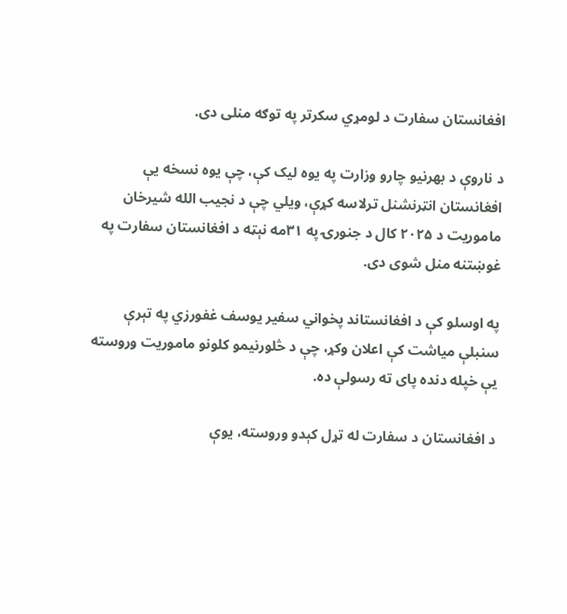افغانستان سفارت د لومړي سکرتر په توګه منلی دی.

د ناروې د بهرنیو چارو وزارت په یوه لیک کې، چې یوه نسخه یې افغانستان انټرنشنل ترلاسه کړې، ویلي چې د نجیب ‌الله شیرخان ماموریت د ۲۰۲۵ کال د جنورۍ په ۳۱مه نېټه د افغانستان سفارت په غوښتنه منل شوی دی.

په اوسلو کې د افغانستاند پخواني سفیر یوسف غفورزي په تېرې سنبلې میاشت کې اعلان وکړ، چې د څلورنیمو کلونو ماموریت وروسته یې خپله دنده پای ته رسولې ده.

د افغانستان د سفارت له تړل کېدو وروسته، یوې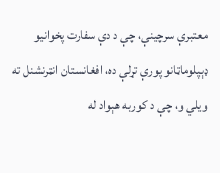معتبرې سرچینې، چې د دې سفارت پخوانیو ډېپلوماټانو پورې تړلې ده، افغانستان انټرنشنل ته ویلي و، چې د کوربه هېواد له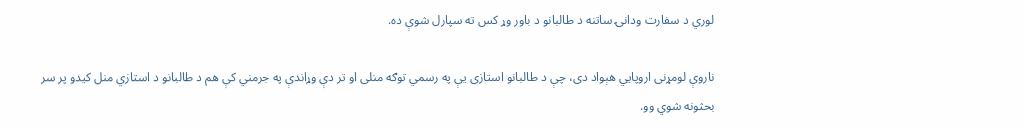لوري د سفارت ودانۍ ساتنه د طالبانو د باور وړ کس ته سپارل شوې ده.

ناروې لومړنی اروپايي هېواد دی، چې د طالبانو استازی یې په رسمي توګه منلی او تر دې وړاندې په جرمني کې هم د طالبانو د استازي منل کیدو پر سر بحثونه شوي وو.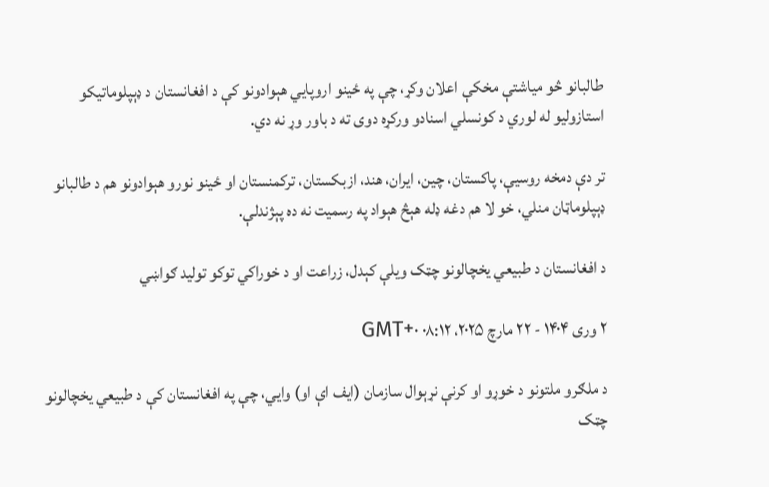طالبانو څو میاشتې مخکې اعلان وکړ، چې په ځینو اروپايي هېوادونو کې د افغانستان د ډېپلوماتیکو استازولیو له لوري د کونسلي اسنادو ورکړه دوی ته د باور وړ نه دي.

تر دې دمخه روسیې، پاکستان، چین، ایران، هند، ازبکستان، ترکمنستان او ځینو نورو هېوادونو هم د طالبانو ډېپلوماټان منلي، خو لا هم دغه ډله هېڅ هېواد په رسمیت نه ده پېژندلې.

د افغانستان د طبیعي یخچالونو چټک ویلې کېدل، زراعت او د خوراکي توکو تولید ګواښي

۲ وری ۱۴۰۴ - ۲۲ مارچ ۲۰۲۵، ۰۸:۱۲ GMT+۰

د ملګرو ملتونو د خوړو او کرنې نړېوال سازمان (ایف اې او) وایي، چې په افغانستان کې د طبیعي یخچالونو چټک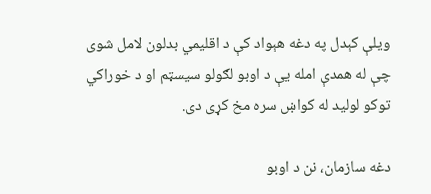ويلې کېدل په دغه هېواد کې د اقلیمي بدلون لامل شوی چې له همدې امله یې د اوبو لګولو سیسټم او د خوراکي توکو لولید له کواښ سره مخ کړی دی.

دغه سازمان، نن د اوبو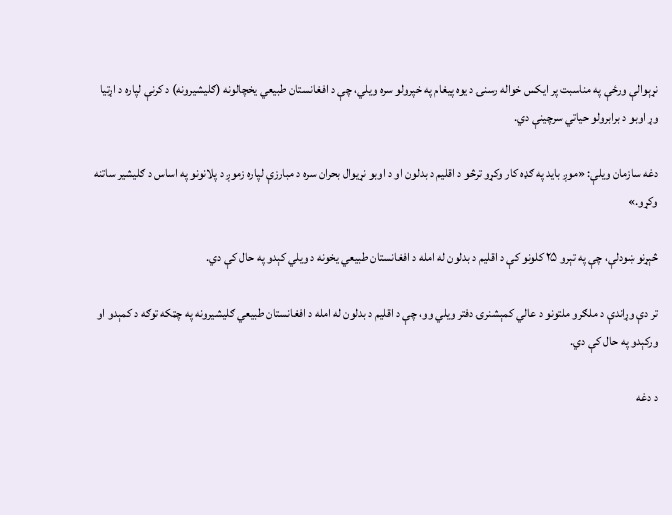نړېوالې ورځې په مناسبت پر ایکس خواله رسنۍ د یوه پیغام په خپرولو سره ویلي، چې د افغانستان طبیعي یخچالونه (ګلیشیرونه) د کرنې لپاره د اړتیا وړ اوبو د برابرولو حیاتي سرچینې دي.

دغه سازمان ویلې: «موږ باید په ګډه کار وکړو ترڅو د اقلیم د بدلون او د اوبو نړیوال بحران سره د مبارزې لپاره زموږ د پلانونو په اساس د ګلیشیر ساتنه وکړو.»

څېړنو ښودلې، چې په تېرو ۲۵ کلونو کې د اقلیم د بدلون له امله د افغانستان طبیعي یخونه د ویلي کېدو په حال کې دي.

تر دې وړاندې د ملګرو ملتونو د عالي کمېشنرۍ دفتر ویلي وو، چې د اقلیم د بدلون له امله د افغانستان طبیعي ګلیشیرونه په چټکه توګه د کمېدو او ورکېدو په حال کې دي.

د دغه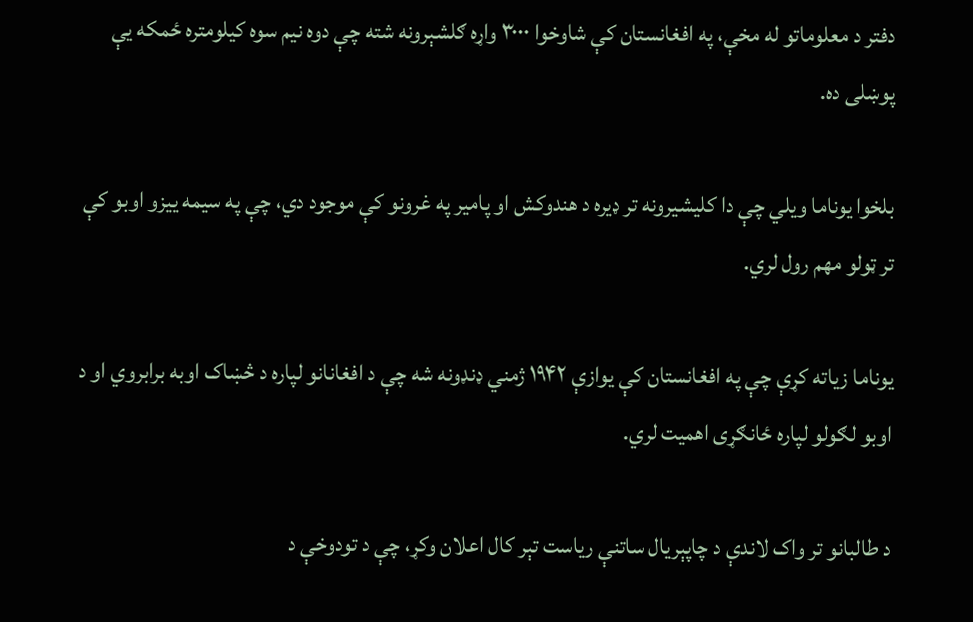دفتر د معلوماتو له مخې، په افغانستان کې شاوخوا ۳۰۰۰ واړه ګلشېرونه شته چې دوه نیم سوه کیلومتره ځمکه یې پوښلی ده.

بلخوا یوناما ویلي چې دا کلیشیرونه تر ډیره د هندوکش او پامیر په غرونو کې موجود دي، چې په سیمه ییزو اوبو کې تر ټولو مهم رول لري.

یوناما زیاته کړې چې په افغانستان کې یوازې ۱۹۴۲ ژمني ډنډونه شه چې د افغانانو لپاره د څښاک اوبه برابروي او د اوبو لګولو لپاره ځانګړی اهمیت لري.

د طالبانو تر واک لاندې د چاپېریال ساتنې ریاست تېر کال اعلان وکړ، چې د تودوخې د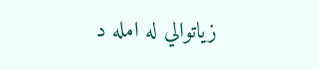زیاتوالي له امله د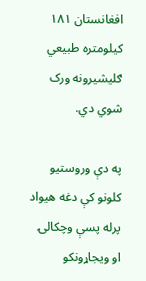افغانستان ۱۸۱ کیلومتره طبیعي ګلیشیرونه ورک شوي دي.

په دې وروستیو کلونو کې دغه هیواد پرله پسې وچکالۍ او ویجاړونکو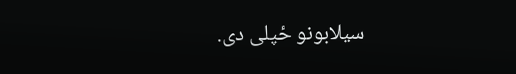سیلابونو ځپلی دی.